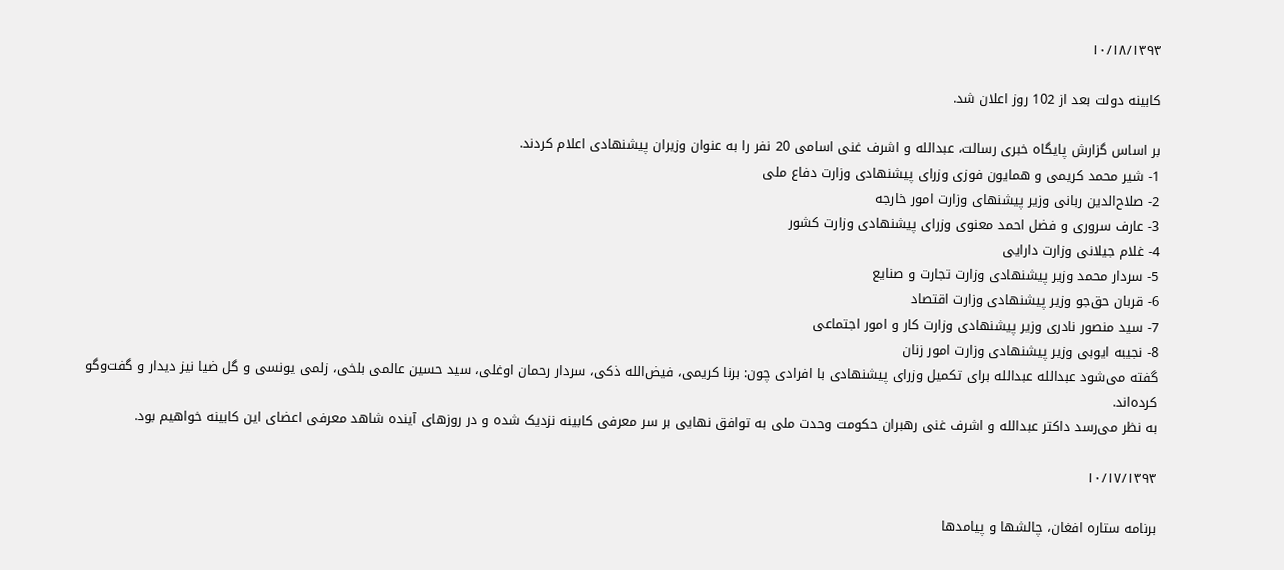۱۰/۱۸/۱۳۹۳

کابینه دولت بعد از 102 روز اعلان شد.

بر اساس گزارش پایگاه خبری رسالت، عبدالله و اشرف غنی اسامی 20 نفر را به عنوان وزیران پیشنهادی اعلام کردند.
1- شیر محمد کریمی و همایون فوزی وزرای پیشنهادی وزارت دفاع ملی
2- صلاح‌الدین ربانی وزیر پیشنهای وزارت امور خارجه
3- عارف سروری و فضل احمد معنوی وزرای پیشنهادی وزارت کشور
4- غلام جیلانی وزارت دارایی
5- سردار محمد وزیر پیشنهادی وزارت تجارت و صنایع
6- قربان حق‌جو وزیر پیشنهادی وزارت اقتصاد
7- سید منصور نادری وزیر پیشنهادی وزارت کار و امور اجتماعی
8- نجیبه ایوبی وزیر پیشنهادی وزارت امور زنان
گفته می‌شود عبدالله عبدالله برای تکمیل وزرای پیشنهادی با افرادی چون: برنا کریمی، فیض‌الله ذکی، سردار رحمان اوغلی، سید حسین عالمی بلخی، زلمی یونسی و گل ضیا نیز دیدار و گفت‌وگو کرده‌اند.
به نظر می‌رسد داکتر عبدالله و اشرف غنی رهبران حکومت وحدت ملی به توافق نهایی بر سر معرفی کابینه نزدیک شده و در روزهای آینده شاهد معرفی اعضای این کابینه خواهیم بود.

۱۰/۱۷/۱۳۹۳

برنامه ستاره افغان، چالشها و پیامدها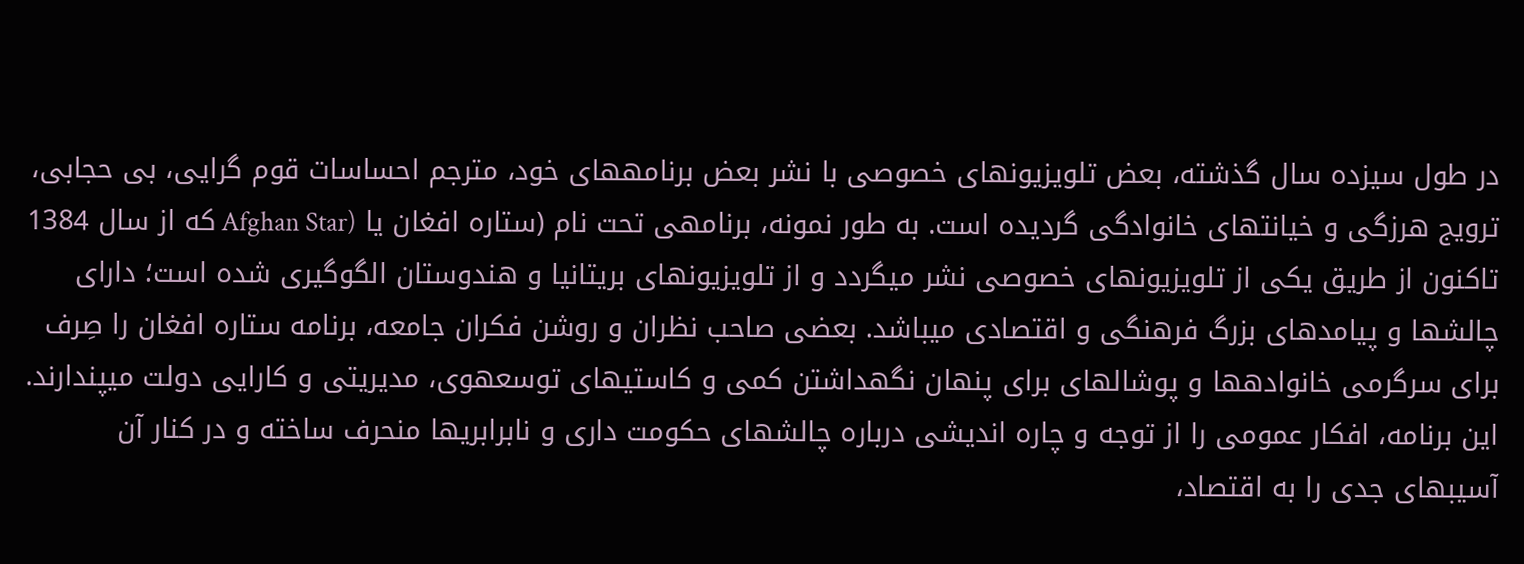در طول سیزده سال گذشته، بعض تلویزیونهای خصوصی با نشر بعض برنامههای خود، مترجم احساسات قوم گرایی، بی حجابی، ترویج هرزگی و خیانتهای خانوادگی گردیده است. به طور نمونه، برنامهی تحت نام (ستاره افغان یا (Afghan Star که از سال 1384 تاکنون از طریق یکی از تلویزیونهای خصوصی نشر میگردد و از تلویزیونهای بریتانیا و هندوستان الگوگیری شده است؛ دارای چالشها و پیامدهای بزرگ فرهنگی و اقتصادی میباشد. بعضی صاحب نظران و روشن فکران جامعه، برنامه ستاره افغان را صِرف برای سرگرمی خانوادهها و پوشالهای برای پنهان نگهداشتن کمی و کاستیهای توسعهوی، مدیریتی و کارایی دولت میپندارند. این برنامه، افکار عمومی را از توجه و چاره اندیشی درباره چالشهای حکومت داری و نابرابریها منحرف ساخته و در کنار آن آسیبهای جدی را به اقتصاد،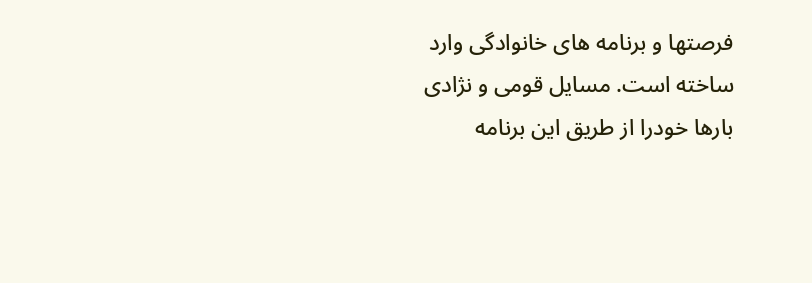فرصتها و برنامه های خانوادگی وارد ساخته است. مسایل قومی و نژادی بارها خودرا از طریق این برنامه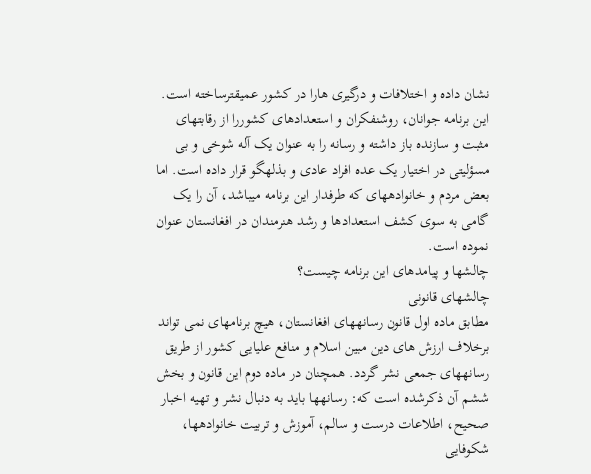نشان داده و اختلافات و درگیری هارا در کشور عمیقترساخته است. این برنامه جوانان، روشنفکران و استعدادهای کشوررا از رقابتهای مثبت و سازنده باز داشته و رسانه را به عنوان یک آله شوخی و بی مسؤلیتی در اختیار یک عده افراد عادی و بذلهگو قرار داده است. اما بعض مردم و خانوادههای که طرفدار این برنامه میباشد، آن را یک گامی به سوی کشف استعدادها و رشد هنرمندان در افغانستان عنوان نموده است.
چالشها و پیامدهای این برنامه چیست؟
چالشهای قانونی
مطابق ماده اول قانون رسانههای افغانستان، هیچ برنامهای نمی تواند برخلاف ارزش های دین مبین اسلام و منافع علیایی کشور از طریق رسانههای جمعی نشر گردد. همچنان در ماده دوم این قانون و بخش ششم آن ذکرشده است که: رسانهها باید به دنبال نشر و تهیه اخبار صحیح، اطلاعات درست و سالم، آموزش و تربیت خانوادهها، شکوفایی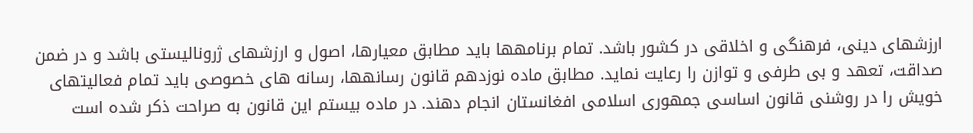ارزشهای دینی، فرهنگی و اخلاقی در کشور باشد. تمام برنامهها باید مطابق معیارها، اصول و ارزشهای ژرونالیستی باشد و در ضمن صداقت، تعهد و بی طرفی و توازن را رعایت نماید. مطابق ماده نوزدهم قانون رسانهها، رسانه های خصوصی باید تمام فعالیتهای خویش را در روشنی قانون اساسی جمهوری اسلامی افغانستان انجام دهند. در ماده بیستم این قانون به صراحت ذکر شده است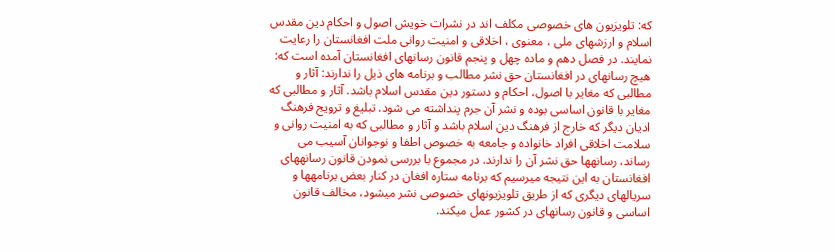که: تلويزيون های خصوصی مکلف اند در نشرات خويش اصول و احکام دين مقدس اسلام و ارزشهای ملی ، معنوی ، اخلاقی و امنيت روانی ملت افغانستان را رعايت نمايند. در فصل دهم و ماده چهل و پنجم قانون رسانهای افغانستان آمده است که: هیچ رسانهای در افغانستان حق نشر مطالب و برنامه های ذیل را ندارند: آثار و مطالبی که مغایر با اصول، احکام و دستور دین مقدس اسلام باشد. آثار و مطالبی که مغایر با قانون اساسی بوده و نشر آن جرم پنداشته می شود. تبلیغ و ترویج فرهنگ ادیان دیگر که خارج از فرهنگ دین اسلام باشد و آثار و مطالبی که به امنیت روانی و سلامت اخلاقی افراد خانواده و جامعه به خصوص اطفا و نوجوانان آسیب می رساند، رسانهها حق نشر آن را ندارند. در مجموع با بررسی نمودن قانون رسانههای افغانستان به این نتیجه میرسیم که برنامه ستاره افغان در کنار بعض برنامهها و سریالهای دیگری که از طریق تلویزیونهای خصوصی نشر میشود، مخالف قانون اساسی و قانون رسانهای در کشور عمل میکند.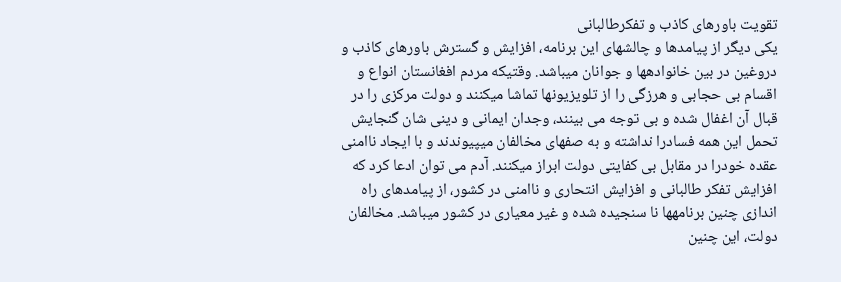تقویت باورهای کاذب و تفکرطالبانی
یکی دیگر از پیامدها و چالشهای این برنامه، افزایش و گسترش باورهای کاذب و دروغین در بین خانوادهها و جوانان میباشد. وقتیکه مردم افغانستان انواع و اقسام بی حجابی و هرزگی را از تلویزیونها تماشا میکنند و دولت مرکزی را در قبال آن اغفال شده و بی توجه می بینند، وجدان ایمانی و دینی شان گنجایش تحمل این همه فسادرا نداشته و به صفهای مخالفان میپیوندند و با ایجاد ناامنی عقده خودرا در مقابل بی کفایتی دولت ابراز میکنند. آدم می توان ادعا کرد که افزایش تفکر طالبانی و افزایش انتحاری و ناامنی در کشور، از پیامدهای راه اندازی چنین برنامهها نا سنجیده شده و غیر معیاری در کشور میباشد. مخالفان دولت، این چنین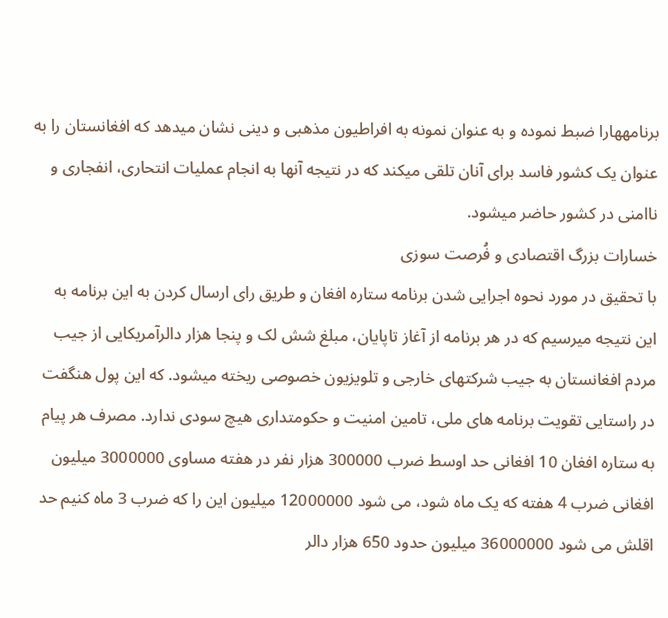برنامههارا ضبط نموده و به عنوان نمونه به افراطیون مذهبی و دینی نشان میدهد که افغانستان را به عنوان یک کشور فاسد برای آنان تلقی میکند که در نتیجه آنها به انجام عملیات انتحاری، انفجاری و ناامنی در کشور حاضر میشود.
خسارات بزرگ اقتصادی و فُرصت سوزی
با تحقیق در مورد نحوه اجرایی شدن برنامه ستاره افغان و طریق رای ارسال کردن به این برنامه به این نتیجه میرسیم که در هر برنامه از آغاز تاپایان، مبلغ شش لک و پنجا هزار دالرآمریکایی از جیب مردم افغانستان به جیب شرکتهای خارجی و تلویزیون خصوصی ریخته میشود. که این پول هنگفت در راستایی تقویت برنامه های ملی، تامین امنیت و حکومتداری هیچ سودی ندارد. مصرف هر پیام به ستاره افغان 10 افغانی حد اوسط ضرب 300000 هزار نفر در هفته مساوی 3000000 میلیون افغانی ضرب 4 هفته که یک ماه شود، می شود 12000000 میلیون این را که ضرب 3 ماه کنیم حد اقلش می شود 36000000 میلیون حدود 650 هزار دالر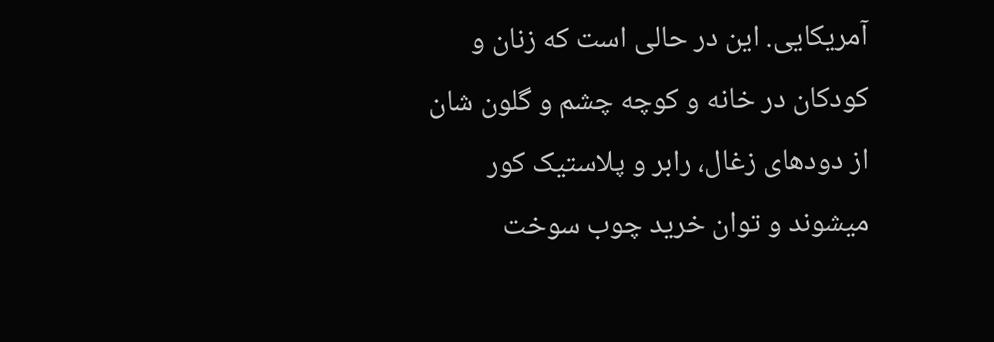آمریکایی. این در حالی است که زنان و کودکان در خانه و کوچه چشم و گلون شان از دودهای زغال، رابر و پلاستیک کور میشوند و توان خرید چوب سوخت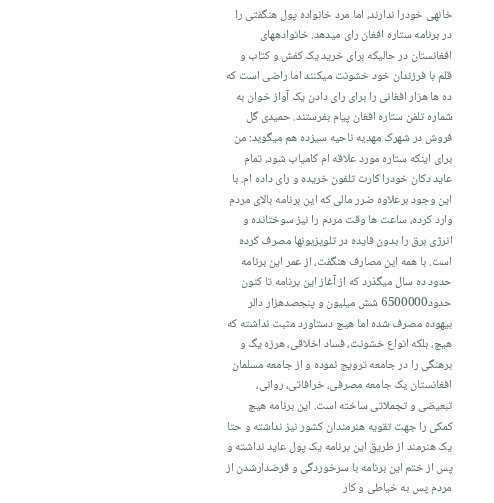خانهی خودرا ندارند، اما مرد خانواده پول هنگفتی را در برنامه ستاره افغان رای میدهد. خانوادههای افغانستان در حالیکه برای خرید یک کفش و کتاب و قلم با فرزندان خود خشونت میکنند اما راضی است که ده ها هزار افغانی را برای رای دادن یک آواز خوان به شماره تلفن ستاره افغان پیام بفرستند. حمیدی گل فروش در شهرک مهدیه ناحیه سیزده هم میگوید: من برای اینکه ستاره مورد علاقه ام کامیاب شود، تمام عاید دکان خودرا کارت تلفون خریده و رای داده ام. با این وجود برعلاوه ضرر مالی که این برنامه بالای مردم وارد کرده، ساعت ها وقت مردم را نیز سوختانده و انرژی برق را بدون فایده در تلویزیونها مصرف کرده است. با همه این مصارف هنگفت، از عمر این برنامه حدود ده سال میگذرد که از آغاز این برنامه تا کنون حدود6500000 شش میلیون و پنجصدهزار دالر بیهوده مصرف شده اما هیچ دستاورد مثبت نداشته که هیچ، بلکه انواع خشونت، فساد اخلاقی، هرزه یگ و برهنگی را در جامعه ترویج نموده و از جامعه مسلمان افغانستان یک جامعه مصرفی، خرافاتی، روانی، تبعیضی و تجملاتی ساخته است. این برنامه هیچ کمکی را جهت تقویه هنرمندان کشور نیز نداشته و حتا یک هنرمند از طریق این برنامه یک پول عاید نداشته و پس از ختم این برنامه با سرخوردگی و قرضدارشدن از مردم پس به خیاطی و کار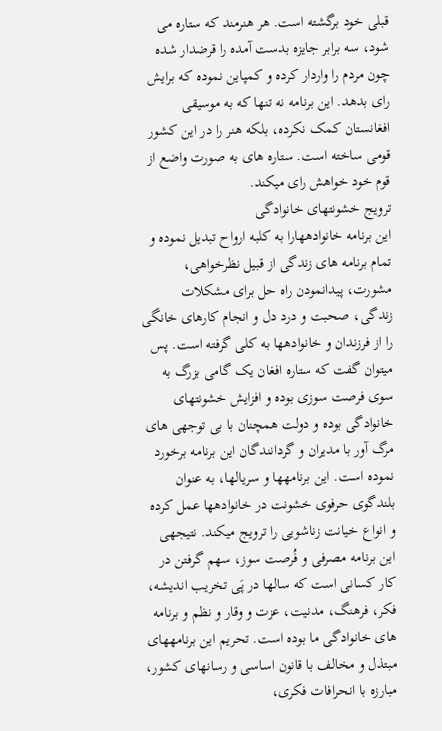قبلی خود برگشته است. هر هنرمند که ستاره می شود، سه برابر جایزه بدست آمده را قرضدار شده چون مردم را واردار کرده و کمپاین نموده که برایش رای بدهد. این برنامه نه تنها که به موسیقی افغانستان کمک نکرده، بلکه هنر را در این کشور قومی ساخته است. ستاره های به صورت واضع از قوم خود خواهش رای میکند.
ترویج خشونتهای خانوادگی
این برنامه خانوادههارا به کلبه ارواح تبدیل نموده و تمام برنامه های زندگی از قبیل نظرخواهی، مشورت، پیدانمودن راه حل برای مشکلات زندگی، صحبت و درد دل و انجام کارهای خانگی را از فرزندان و خانوادهها به کلی گرفته است. پس میتوان گفت که ستاره افغان یک گامی بزرگ به سوی فرصت سوزی بوده و افزایش خشونتهای خانوادگی بوده و دولت همچنان با بی توجهی های مرگ آور با مدیران و گردانندگان این برنامه برخورد نموده است. این برنامهها و سریالها، به عنوان بلندگوی حرفوی خشونت در خانوادهها عمل کرده و انواع خیانت زناشویی را ترویج میکند. نتیجهی این برنامه مصرفی و فُرصت سوز، سهم گرفتن در کار کسانی است که سالها در پَی تخریب اندیشه، فکر، فرهنگ، مدنیت، عزت و وقار و نظم و برنامه های خانوادگی ما بوده است. تحریم این برنامههای مبتذل و مخالف با قانون اساسی و رسانهای کشور، مبارزه با انحرافات فکری،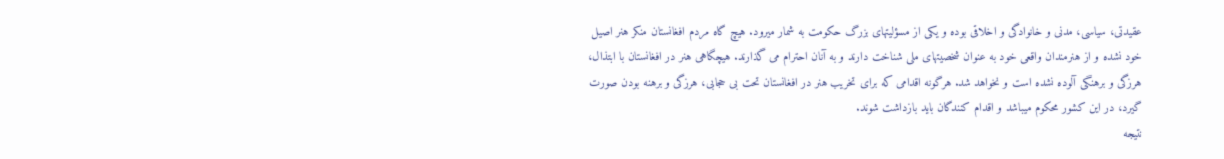عقیدتی، سیاسی، مدنی و خانوادگی و اخلاقی بوده و یکی از مسؤلیتهای بزرگ حکومت به شمار میرود. هیچ گاه مردم افغانستان منکر هنر اصیل خود نشده و از هنرمندان واقعی خود به عنوان شخصیتهای ملی شناخت دارند و به آنان احترام می گذارند. هیچگاهی هنر در افغانستان با ابتذال، هرزگی و برهنگی آلوده نشده است و نخواهد شد. هرگونه اقدامی که برای تخریب هنر در افغانستان تحت بی حجابی، هرزگی و برهنه بودن صورت گیرد، در این کشور محکوم میباشد و اقدام کنندگان باید بازداشت شوند.
نتیجه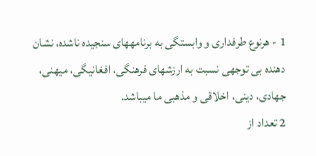1 - هرنوع طرفداری و وابستگی به برنامههای سنجیده ناشده، نشان دهنده بی توجهی نسبت به ارزشهای فرهنگی، افغانیگی، میهنی، جهادی، دینی، اخلاقی و مذهبی ما میباشد.
2 تعداد از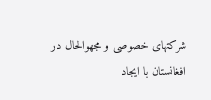شرکتهای خصوصی و مجهوالحال در افغانستان با ایجاد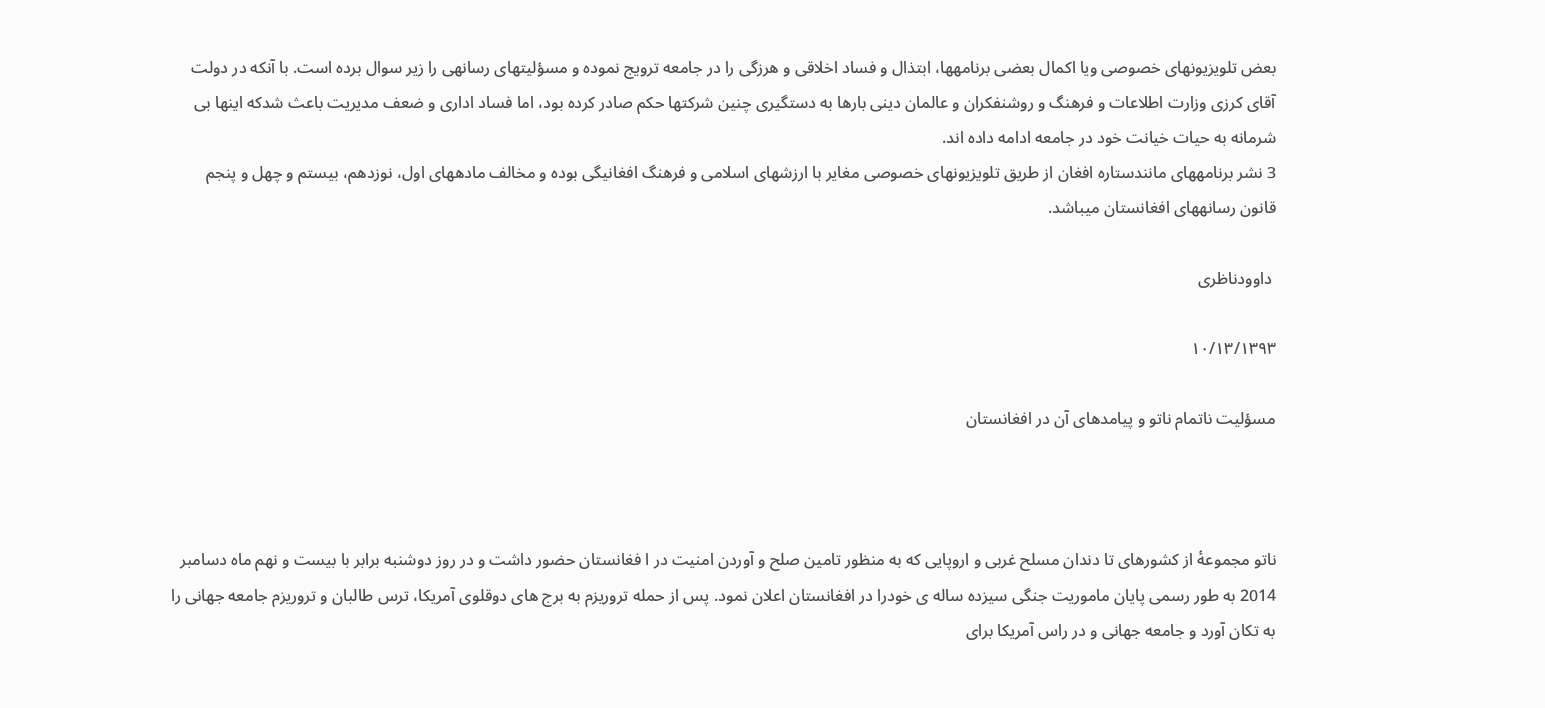بعض تلویزیونهای خصوصی ویا اکمال بعضی برنامهها، ابتذال و فساد اخلاقی و هرزگی را در جامعه ترویج نموده و مسؤلیتهای رسانهی را زیر سوال برده است. با آنکه در دولت آقای کرزی وزارت اطلاعات و فرهنگ و روشنفکران و عالمان دینی بارها به دستگیری چنین شرکتها حکم صادر کرده بود، اما فساد اداری و ضعف مدیریت باعث شدکه اینها بی شرمانه به حیات خیانت خود در جامعه ادامه داده اند.
3 نشر برنامههای مانندستاره افغان از طریق تلویزیونهای خصوصی مغایر با ارزشهای اسلامی و فرهنگ افغانیگی بوده و مخالف مادههای اول، نوزدهم، بیستم و چهل و پنجم قانون رسانههای افغانستان میباشد.

 داوودناظری

۱۰/۱۳/۱۳۹۳

مسؤلیت ناتمام ناتو و پیامدهای آن در افغانستان



ناتو مجموعۀ از کشورهای تا دندان مسلح غربی و اروپایی که به منظور تامین صلح و آوردن امنیت در ا فغانستان حضور داشت و در روز دوشنبه برابر با بیست و نهم ماه دسامبر 2014 به طور رسمی پایان ماموریت جنگی سیزده ساله ی خودرا در افغانستان اعلان نمود. پس از حمله تروریزم به برج های دوقلوی آمریکا، ترس طالبان و تروریزم جامعه جهانی را به تکان آورد و جامعه جهانی و در راس آمریکا برای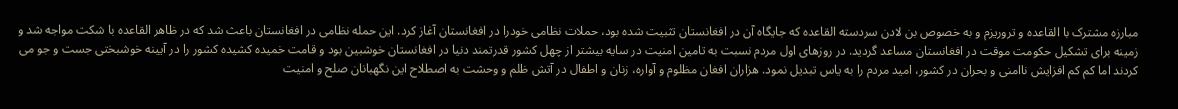مبارزه مشترک با القاعده و تروریزم و به خصوص بن لادن سردسته القاعده که جایگاه آن در افغانستان تثبیت شده بود، حملات نظامی خودرا در افغانستان آغاز کرد. این حمله نظامی در افغانستان باعث شد که در ظاهر القاعده با شکت مواجه شد و زمینه برای تشکیل حکومت موقت در افغانستان مساعد گردید. در روزهای اول مردم نسبت به تامین امنیت در سایه بیشتر از چهل کشور قدرتمند دنیا در افغانستان خوشبین بود و قامت خمیده کشیده کشور را در آیینه خوشبختی جست و جو می کردند اما کم کم افزایش ناامنی و بحران در کشور، امید مردم را به یاس تبدیل نمود. هزاران افغان مظلوم و آواره، زنان و اطفال در آتش ظلم و وحشت به اصطلاح این نگهبانان صلح و امنیت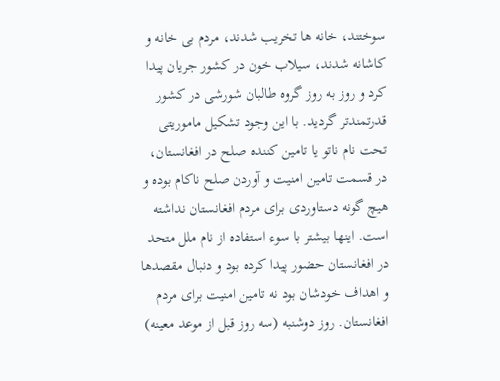سوختند، خانه ها تخریب شدند، مردم بی خانه و کاشانه شدند، سیلاب خون در کشور جریان پیدا کرد و روز به روز گروه طالبان شورشی در کشور قدرتمندتر گردید. با این وجود تشکیل ماموریتی تحت نام ناتو یا تامین کننده صلح در افغانستان، در قسمت تامین امنیت و آوردن صلح ناکام بوده و هیچ گونه دستاوردی برای مردم افغانستان نداشته است. اینها بیشتر با سوء استفاده از نام ملل متحد در افغانستان حضور پیدا کرده بود و دنبال مقصدها و اهداف خودشان بود نه تامین امنیت برای مردم افغانستان. روز دوشنبه (سه روز قبل از موعد معینه)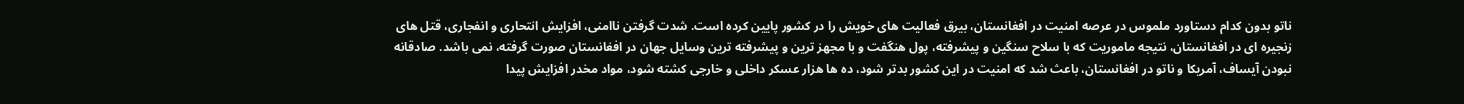ناتو بدون کدام دستاورد ملموس در عرصه امنیت در افغانستان، بیرق فعالیت های خویش را در کشور پایین کرده است. شدت گرفتن ناامنی، افزایش انتحاری و انفجاری، قتل های زنجیره ای در افغانستان، نتیجه ماموریت که با سلاح سنگین و پیشرفته، پول هنگفت و با مجهز ترین و پیشرفته ترین وسایل جهان در افغانستان صورت گرفته، نمی باشد. صادقانه نبودن آیساف، آمریکا و ناتو در افغانستان، باعث شد که امنیت در این کشور بدتر شود، ده ها هزار عسکر داخلی و خارجی کشته شود، مواد مخدر افزایش پیدا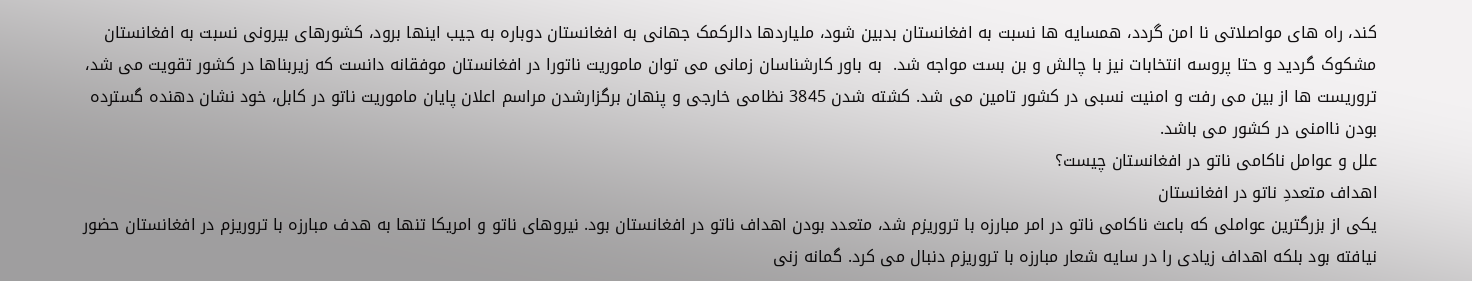کند، راه های مواصلاتی نا امن گردد، همسایه ها نسبت به افغانستان بدبین شود، ملیاردها دالرکمک جهانی به افغانستان دوباره به جیب اینها برود، کشورهای بیرونی نسبت به افغانستان مشکوک گردید و حتا پروسه انتخابات نیز با چالش و بن بست مواجه شد.  به باور کارشناسان زمانی می توان ماموریت ناتورا در افغانستان موفقانه دانست که زیربناها در کشور تقویت می شد، تروریست ها از بین می رفت و امنیت نسبی در کشور تامین می شد. کشته شدن 3845 نظامی خارجی و پنهان برگزارشدن مراسم اعلان پایان ماموریت ناتو در کابل، خود نشان دهنده گسترده بودن ناامنی در کشور می باشد.
علل و عوامل ناکامی ناتو در افغانستان چیست؟
اهداف متعددِ ناتو در افغانستان
یکی از بزرگترین عواملی که باعث ناکامی ناتو در امر مبارزه با تروریزم شد، متعدد بودن اهداف ناتو در افغانستان بود. نیروهای ناتو و امریکا تنها به هدف مبارزه با تروریزم در افغانستان حضور نیافته بود بلکه اهداف زیادی را در سایه شعار مبارزه با تروریزم دنبال می کرد. گمانه زنی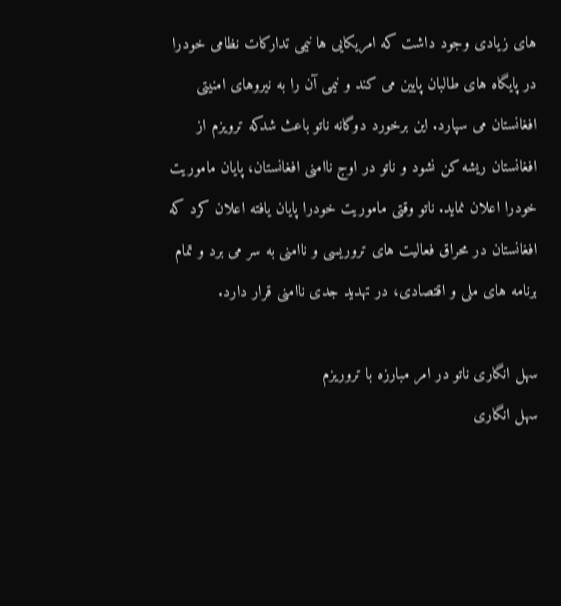های زیادی وجود داشت که امریکایی ها نیمی تدارکات نظامی خودرا در پایگاه های طالبان پایین می کند و نیمی آن را به نیروهای امنیتی افغانستان می سپارد. این برخورد دوگانه ناتو باعث شدکه ترویزم از افغانستان ریشه کن نشود و ناتو در اوج ناامنی افغانستان، پایان ماموریت خودرا اعلان نماید. ناتو وقتی ماموریت خودرا پایان یافته اعلان کرد که افغانستان در محراق فعالیت های تروریسی و ناامنی به سر می برد و تمام برنامه های ملی و اقتصادی، در تهدید جدی ناامنی قرار دارد.

سهل انگاری ناتو در امر مبارزه با تروریزم
سهل انگاری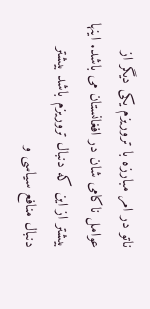ناتو در امر مبارزه با تروریزم یکی دیگر از عوامل ناکامی شان در افغانستان می باشد. اینها بیشتر از این که دنبال تروریزم باشد بیشتر دنبال منافع سیاسی و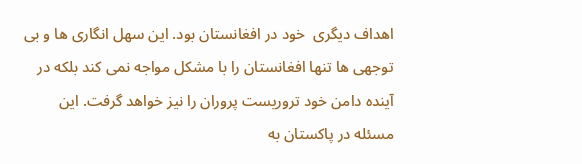اهداف دیگری  خود در افغانستان بود. این سهل انگاری ها و بی توجهی ها تنها افغانستان را با مشکل مواجه نمی کند بلکه در آینده دامن خود تروریست پروران را نیز خواهد گرفت. این مسئله در پاکستان به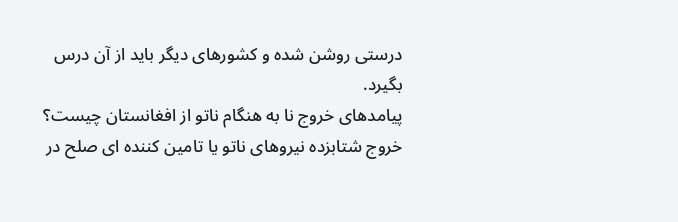درستی روشن شده و کشورهای دیگر باید از آن درس بگیرد.
پیامدهای خروج نا به هنگام ناتو از افغانستان چیست؟
خروج شتابزده نیروهای ناتو یا تامین کننده ای صلح در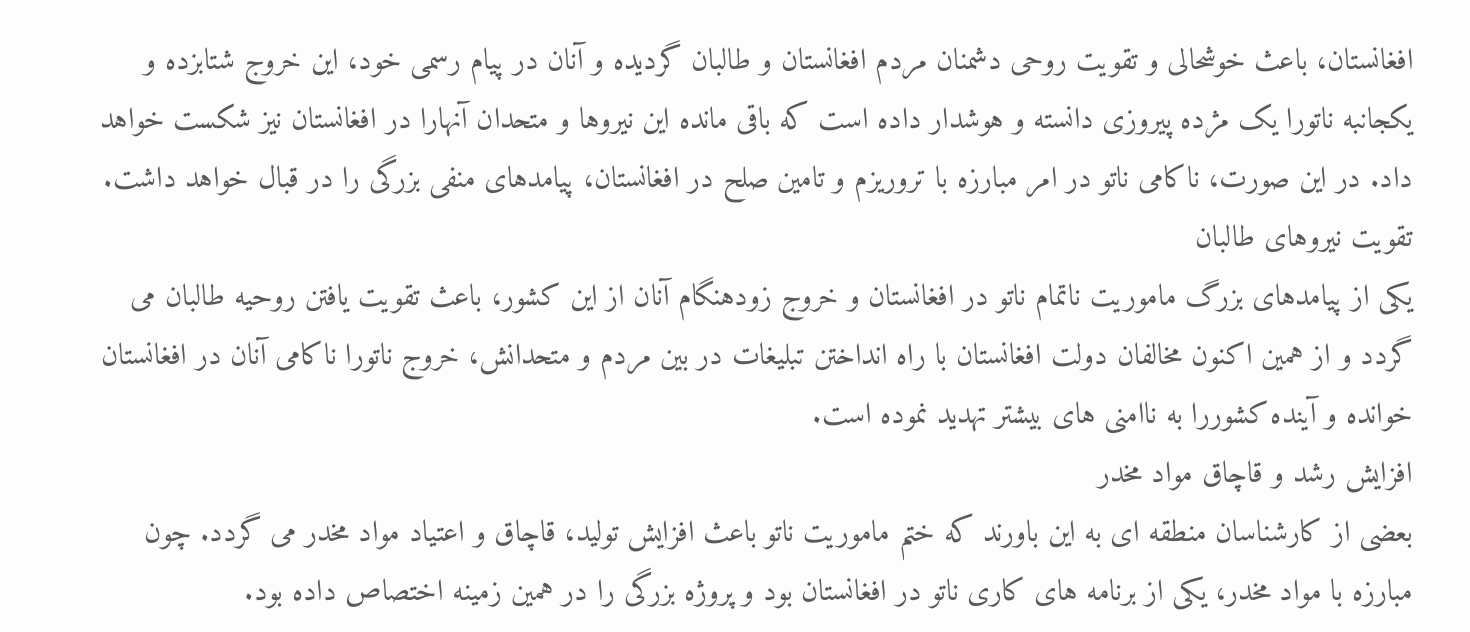افغانستان، باعث خوشحالی و تقویت روحی دشمنان مردم افغانستان و طالبان گردیده و آنان در پیام رسمی خود، این خروج شتابزده و یکجانبه ناتورا یک مژده پیروزی دانسته و هوشدار داده است که باقی مانده این نیروها و متحدان آنهارا در افغانستان نیز شکست خواهد داد. در این صورت، ناکامی ناتو در امر مبارزه با تروریزم و تامین صلح در افغانستان، پیامدهای منفی بزرگی را در قبال خواهد داشت.
تقویت نیروهای طالبان
یکی از پیامدهای بزرگ ماموریت ناتمام ناتو در افغانستان و خروج زودهنگام آنان از این کشور، باعث تقویت یافتن روحیه طالبان می گردد و از همین اکنون مخالفان دولت افغانستان با راه انداختن تبلیغات در بین مردم و متحدانش، خروج ناتورا ناکامی آنان در افغانستان خوانده و آینده کشوررا به ناامنی های بیشتر تهدید نموده است.
افزایش رشد و قاچاق مواد مخدر
بعضی از کارشناسان منطقه ای به این باورند که ختم ماموریت ناتو باعث افزایش تولید، قاچاق و اعتیاد مواد مخدر می گردد. چون مبارزه با مواد مخدر، یکی از برنامه های کاری ناتو در افغانستان بود و پروژه بزرگی را در همین زمینه اختصاص داده بود.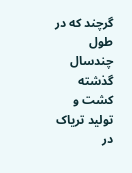گرچند که در طول چندسال گذشته کشت و تولید تریاک در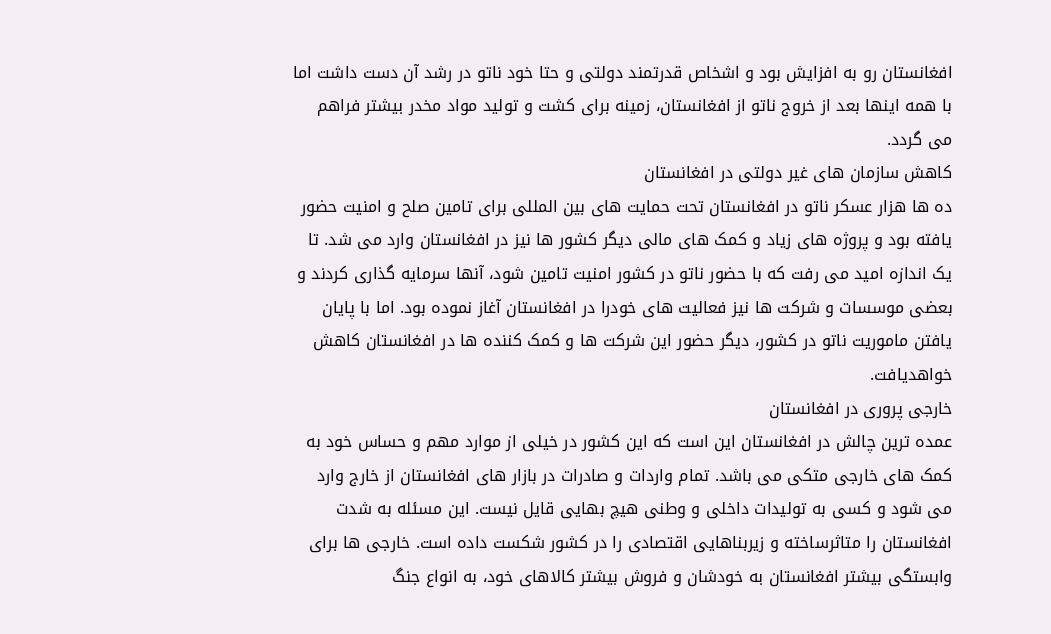افغانستان رو به افزایش بود و اشخاص قدرتمند دولتی و حتا خود ناتو در رشد آن دست داشت اما با همه اینها بعد از خروج ناتو از افغانستان، زمینه برای کشت و تولید مواد مخدر بیشتر فراهم می گردد.
کاهش سازمان های غیر دولتی در افغانستان
ده ها هزار عسکر ناتو در افغانستان تحت حمایت های بین المللی برای تامین صلح و امنیت حضور یافته بود و پروژه های زیاد و کمک های مالی دیگر کشور ها نیز در افغانستان وارد می شد. تا یک اندازه امید می رفت که با حضور ناتو در کشور امنیت تامین شود، آنها سرمایه گذاری کردند و بعضی موسسات و شرکت ها نیز فعالیت های خودرا در افغانستان آغاز نموده بود. اما با پایان یافتن ماموریت ناتو در کشور، دیگر حضور این شرکت ها و کمک کننده ها در افغانستان کاهش خواهدیافت.
خارجی پروری در افغانستان
عمده ترین چالش در افغانستان این است که این کشور در خیلی از موارد مهم و حساس خود به کمک های خارجی متکی می باشد. تمام واردات و صادرات در بازار های افغانستان از خارج وارد می شود و کسی به تولیدات داخلی و وطنی هیچ بهایی قایل نیست. این مسئله به شدت افغانستان را متاثرساخته و زیربناهایی اقتصادی را در کشور شکست داده است. خارجی ها برای وابستگی بیشتر افغانستان به خودشان و فروش بیشتر کالاهای خود، به انواع جنگ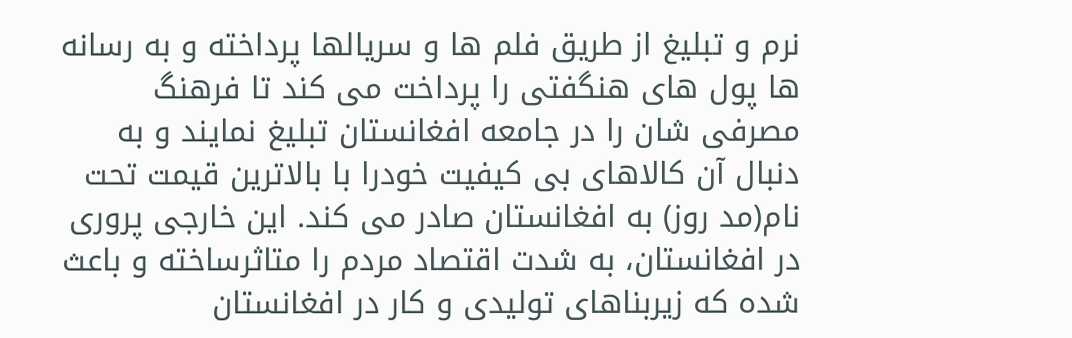نرم و تبلیغ از طریق فلم ها و سریالها پرداخته و به رسانه ها پول های هنگفتی را پرداخت می کند تا فرهنگ مصرفی شان را در جامعه افغانستان تبلیغ نمایند و به دنبال آن کالاهای بی کیفیت خودرا با بالاترین قیمت تحت نام(مد روز) به افغانستان صادر می کند. این خارجی پروری در افغانستان، به شدت اقتصاد مردم را متاثرساخته و باعث شده که زیربناهای تولیدی و کار در افغانستان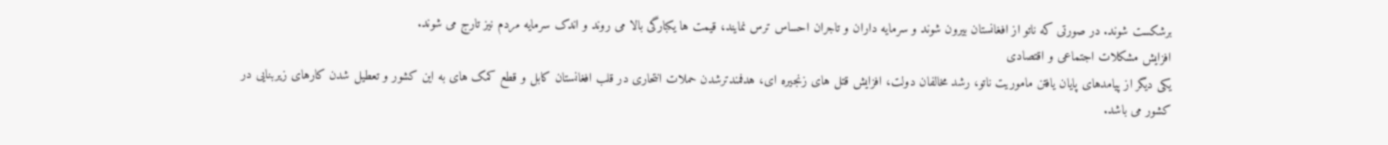برشکست شوند. در صورتی که ناتو از افغانستان بیرون شوند و سرمایه داران و تاجران احساس ترس نمایند، قیمت ها یکبارگی بالا می روند و اندک سرمایه مردم نیز تارج می شوند.
افزایش مشکلات اجتماعی و اقتصادی
یکی دیگر از پیامدهای پایان یافتن ماموریت ناتو، رشد مخالفان دولت، افزایش قتل های زنجیره ای، هدفمندترشدن حملات انتحاری در قلب افغانستان کابل و قطع کمک های به این کشور و تعطیل شدن کارهای زیربنایی در کشور می باشد.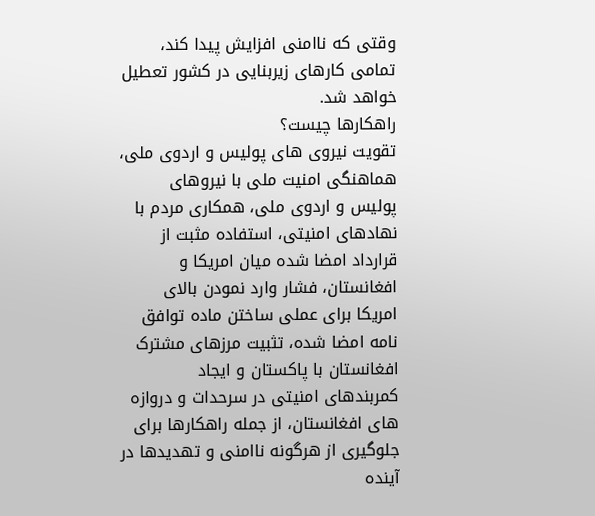وقتی که ناامنی افزایش پیدا کند، تمامی کارهای زیربنایی در کشور تعطیل خواهد شد.
راهکارها چیست؟
تقویت نیروی های پولیس و اردوی ملی، هماهنگی امنیت ملی با نیروهای پولیس و اردوی ملی، همکاری مردم با نهادهای امنیتی، استفاده مثبت از قرارداد امضا شده میان امریکا و افغانستان، فشار وارد نمودن بالای امریکا برای عملی ساختن ماده توافق نامه امضا شده، تثبیت مرزهای مشترک افغانستان با پاکستان و ایجاد کمربندهای امنیتی در سرحدات و دروازه های افغانستان، از جمله راهکارها برای جلوگیری از هرگونه ناامنی و تهدیدها در آینده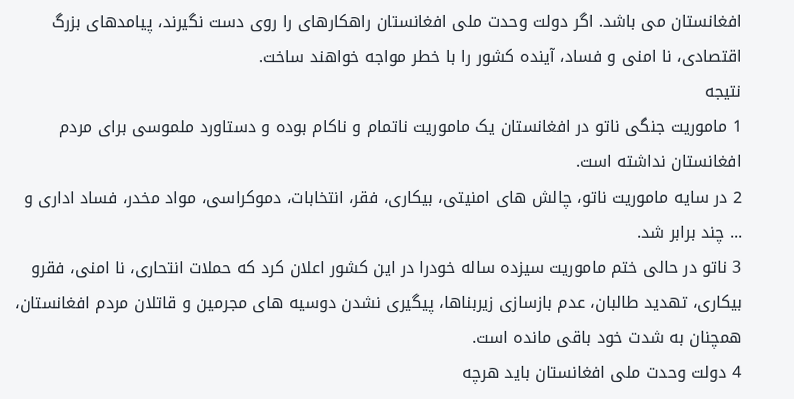افغانستان می باشد. اگر دولت وحدت ملی افغانستان راهکارهای را روی دست نگیرند، پیامدهای بزرگ اقتصادی، نا امنی و فساد، آینده کشور را با خطر مواجه خواهند ساخت.
نتیجه
1 ماموریت جنگی ناتو در افغانستان یک ماموریت ناتمام و ناکام بوده و دستاورد ملموسی برای مردم افغانستان نداشته است.
2 در سایه ماموریت ناتو، چالش های امنیتی، بیکاری، فقر، انتخابات، دموکراسی، مواد مخدر، فساد اداری و ... چند برابر شد.
3 ناتو در حالی ختم ماموریت سیزده ساله خودرا در این کشور اعلان کرد که حملات انتحاری، نا امنی، فقرو بیکاری، تهدید طالبان، عدم بازسازی زیربناها، پیگیری نشدن دوسیه های مجرمین و قاتلان مردم افغانستان، همچنان به شدت خود باقی مانده است.
4 دولت وحدت ملی افغانستان باید هرچه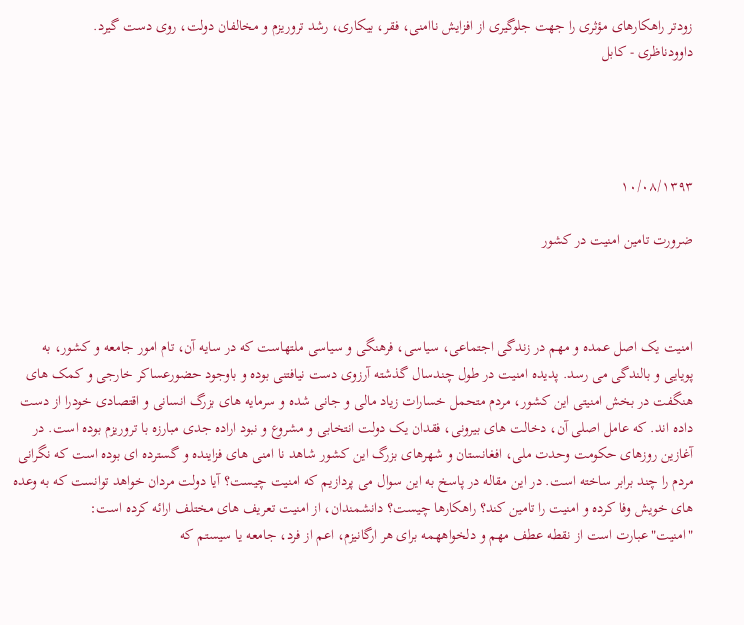زودتر راهکارهای مؤثری را جهت جلوگیری از افزایش ناامنی، فقر، بیکاری، رشد تروریزم و مخالفان دولت، روی دست گیرد.
داوودناظری - کابل




۱۰/۰۸/۱۳۹۳

ضرورت تامین امنیت در کشور



امنیت یک اصل عمده و مهم در زندگی اجتماعی، سیاسی، فرهنگی و سیاسی ملتهاست که در سایه آن، تام امور جامعه و کشور، به پویایی و بالندگی می رسد. پدیده امنیت در طول چندسال گذشته آرزوی دست نیافتنی بوده و باوجود حضورعساکر خارجی و کمک های هنگفت در بخش امنیتی این کشور، مردم متحمل خسارات زیاد مالی و جانی شده و سرمایه های بزرگ انسانی و اقتصادی خودرا از دست داده اند. که عامل اصلی آن، دخالت های بیرونی، فقدان یک دولت انتخابی و مشروع و نبود اراده جدی مبارزه با تروریزم بوده است. در آغازین روزهای حکومت وحدت ملی، افغانستان و شهرهای بزرگ این کشور شاهد نا امنی های فزاینده و گسترده ای بوده است که نگرانی مردم را چند برابر ساخته است. در این مقاله در پاسخ به این سوال می پردازیم که امنیت چیست؟ آیا دولت مردان خواهد توانست که به وعده های خویش وفا کرده و امنیت را تامین کند؟ راهکارها چیست؟ دانشمندان، از امنیت تعریف های مختلف ارائه کرده است: "امنیت"عبارت است از نقطه عطف مهم و دلخواههمه برای هر ارگانیزم، اعم از فرد، جامعه یا سیستم که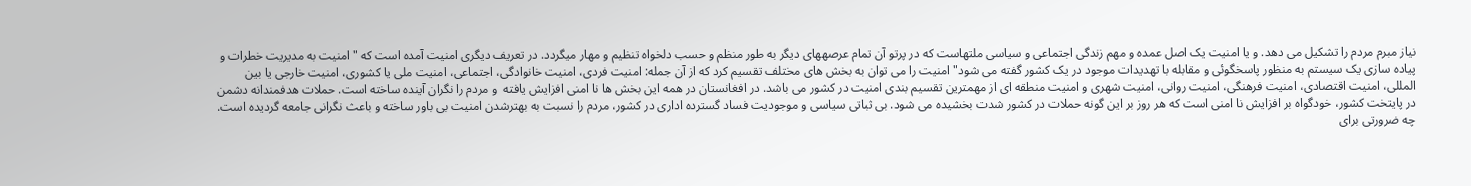نیاز مبرم مردم را تشکیل می دهد. و یا امنیت یک اصل عمده و مهم زندگی اجتماعی و سیاسی ملتهاست که در پرتو آن تمام عرصههای دیگر به طور منظم و حسب دلخواه تنظیم و مهار میگردد. در تعریف دیگری امنیت آمده است که " امنیت به مدیریت خطرات و پیاده سازی یک سیستم به منظور پاسخگوئی و مقابله با تهدیدات موجود در یک کشور گفته می شود" امنیت را می توان به بخش های مختلف تقسیم کرد که از آن جمله: امنیت فردی، امنیت خانوادگی، اجتماعی، امنیت ملی یا کشوری، امنیت خارجی یا بین المللی، امنیت اقتصادی، امنیت فرهنگی، امنیت روانی، امنیت شهری و امنیت منطقه ای از مهمترین تقسیم بندی امنیت در کشور می باشد. در افغانستان در همه این بخش ها نا امنی افزایش یافته  و مردم را نگران آینده ساخته است. حملات هدفمندانه دشمن در پایتخت کشور، خودگواه بر افزایش نا امنی است که هر روز بر این گونه حملات در کشور شدت بخشیده می شود. بی ثباتی سیاسی و موجودیت فساد گسترده اداری در کشور، مردم را نسبت به بهترشدن امنیت بی باور ساخته و باعث نگرانی جامعه گردیده است.
چه ضرورتی برای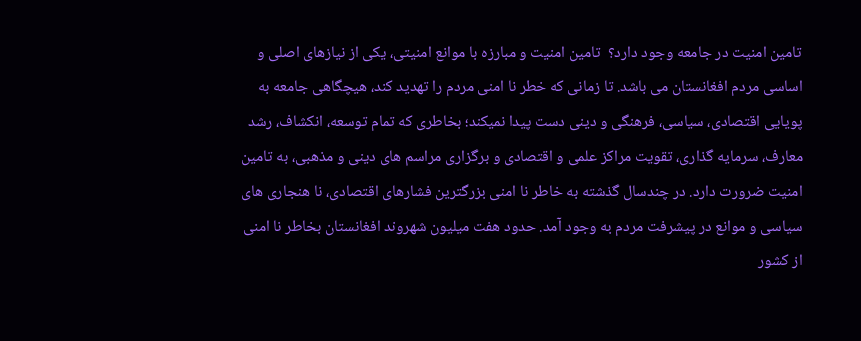تامین امنیت در جامعه وجود دارد؟  تامین امنیت و مبارزه با موانع امنیتی، یکی از نیازهای اصلی و اساسی مردم افغانستان می باشد. تا زمانی که خطر نا امنی مردم را تهدید کند، هیچگاهی جامعه به پویایی اقتصادی، سیاسی، فرهنگی و دینی دست پیدا نمیکند؛ بخاطری که تمام توسعه، انکشاف، رشد معارف، سرمایه گذاری، تقویت مراکز علمی و اقتصادی و برگزاری مراسم های دینی و مذهبی، به تامین امنیت ضرورت دارد. در چندسال گذشته به خاطر نا امنی بزرگترین فشارهای اقتصادی، نا هنجاری های سیاسی و موانع در پیشرفت مردم به وجود آمد. حدود هفت میلیون شهروند افغانستان بخاطر نا امنی از کشور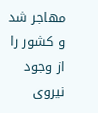مهاجر شد و کشور را از وجود نیروی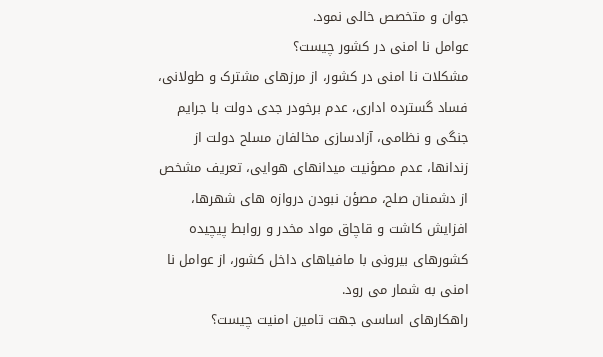جوان و متخصص خالی نمود.
عوامل نا امنی در کشور چیست؟
مشکلات نا امنی در کشور، از مرزهای مشترک و طولانی، فساد گسترده اداری، عدم برخودر جدی دولت با جرایم جنگی و نظامی، آزادسازی مخالفان مسلح دولت از زندانها، عدم مصؤنیت میدانهای هوایی، تعریف مشخص از دشمنان صلح، مصؤن نبودن دروازه های شهرها، افزایش کاشت و قاچاق مواد مخدر و روابط پیچیده کشورهای بیرونی با مافیاهای داخل کشور، از عوامل نا امنی به شمار می رود.
راهکارهای اساسی جهت تامین امنیت چیست؟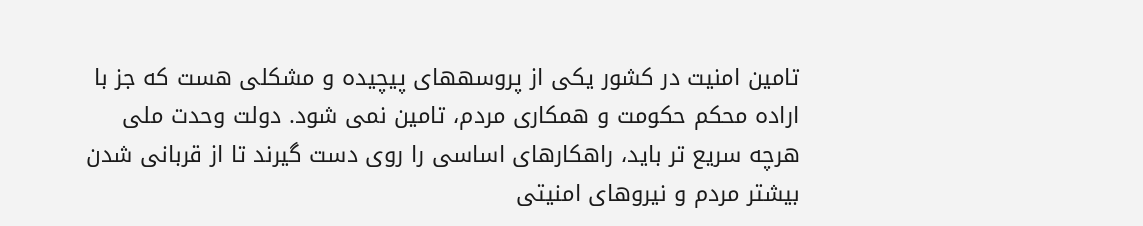تامین امنیت در کشور یکی از پروسههای پیچیده و مشکلی هست که جز با اراده محکم حکومت و همکاری مردم، تامین نمی شود. دولت وحدت ملی هرچه سریع تر باید، راهکارهای اساسی را روی دست گیرند تا از قربانی شدن بیشتر مردم و نیروهای امنیتی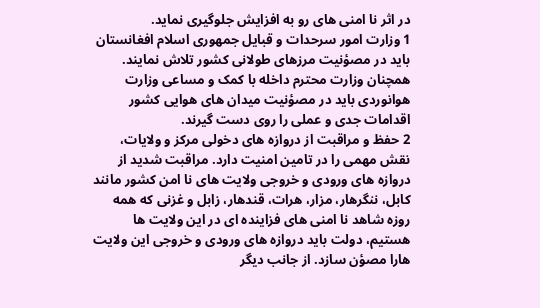در اثر نا امنی های رو به افزایش جلوگیری نماید.
1 وزارت امور سرحدات و قبایل جمهوری اسلام افغانستان باید در مصؤنیت مرزهای طولانی کشور تلاش نمایند. همچنان وزارت محترم داخله با کمک و مساعی وزارت هوانوردی باید در مصؤنیت میدان های هوایی کشور اقدامات جدی و عملی را روی دست گیرند.
2 حفظ و مراقبت از دروازه های دخولی مرکز و ولایات، نقش مهمی را در تامین امنیت دارد. مراقبت شدید از دروازه های ورودی و خروجی ولایت های نا امن کشور مانند کابل، ننگرهار، مزار، هرات، قندهار، زابل و غزنی که همه روزه شاهد نا امنی های فزاینده ای در این ولایت ها هستیم، دولت باید دروازه های ورودی و خروجی این ولایت هارا مصؤن سازد. از جانب دیگر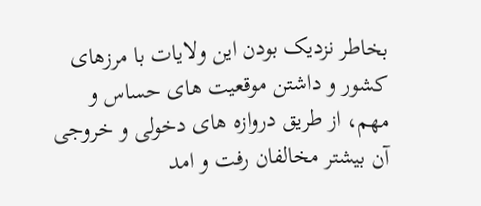بخاطر نزدیک بودن این ولایات با مرزهای کشور و داشتن موقعیت های حساس و مهم، از طریق دروازه های دخولی و خروجی آن بیشتر مخالفان رفت و امد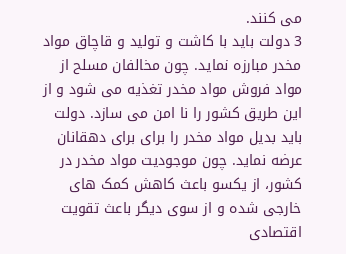می کنند.
3 دولت باید با کاشت و تولید و قاچاق مواد مخدر مبارزه نماید. چون مخالفان مسلح از مواد فروش مواد مخدر تغذیه می شود و از این طریق کشور را نا امن می سازد. دولت باید بدیل مواد مخدر را برای برای دهقانان عرضه نماید. چون موجودیت مواد مخدر در کشور، از یکسو باعث کاهش کمک های خارجی شده و از سوی دیگر باعث تقویت اقتصادی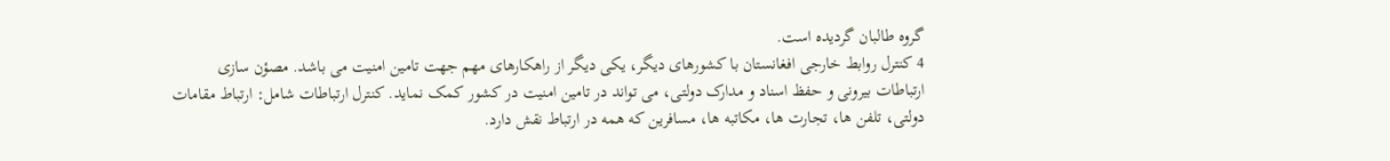گروه طالبان گردیده است.
4 کنترل روابط خارجی افغانستان با کشورهای دیگر، یکی دیگر از راهکارهای مهم جهت تامین امنیت می باشد. مصؤن سازی ارتباطات بیرونی و حفظ اسناد و مدارک دولتی، می تواند در تامین امنیت در کشور کمک نماید. کنترل ارتباطات شامل: ارتباط مقامات دولتی، تلفن ها، تجارت ها، مکاتبه ها، مسافرین که همه در ارتباط نقش دارد.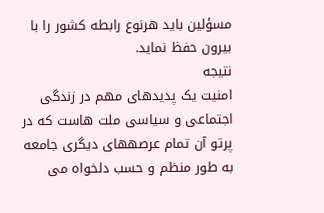مسؤلین باید هرنوع رابطه کشور را با بیرون حفظ نماید.
نتیجه
امنیت یک پدیدهای مهم در زندگی اجتماعی و سیاسی ملت هاست که در پرتو آن تمام عرصههای دیگری جامعه به طور منظم و حسب دلخواه می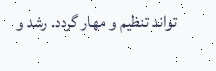تواند تنظیم و مهار گردد. رشد و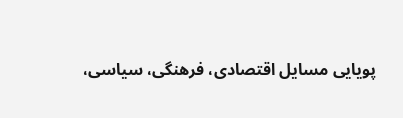پویایی مسایل اقتصادی، فرهنگی، سیاسی،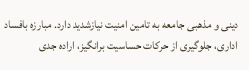دینی و مذهبی جامعه به تامین امنیت نیازشدید دارد. مبارزه بافساد اداری، جلوگیری از حرکات حساسیت برانگیز، اراده جدی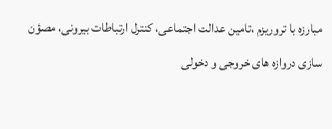مبارزه با تروریزم ،تامین عدالت اجتماعی، کنترل ارتباطات بیرونی، مصؤن سازی دروازه های خروجی و دخولی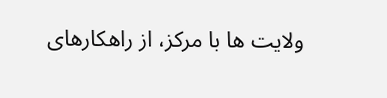ولایت ها با مرکز، از راهکارهای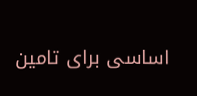اساسی برای تامین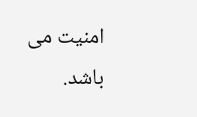امنیت می باشد.